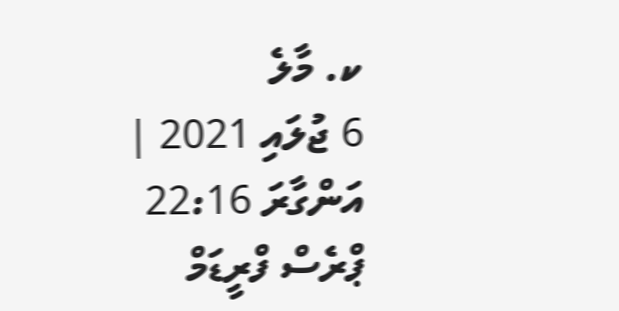ކ. މާލެ
6 ޖުލައި 2021 | އަންގާރަ 22:16
ޕްރެސް ފްރީޑަމް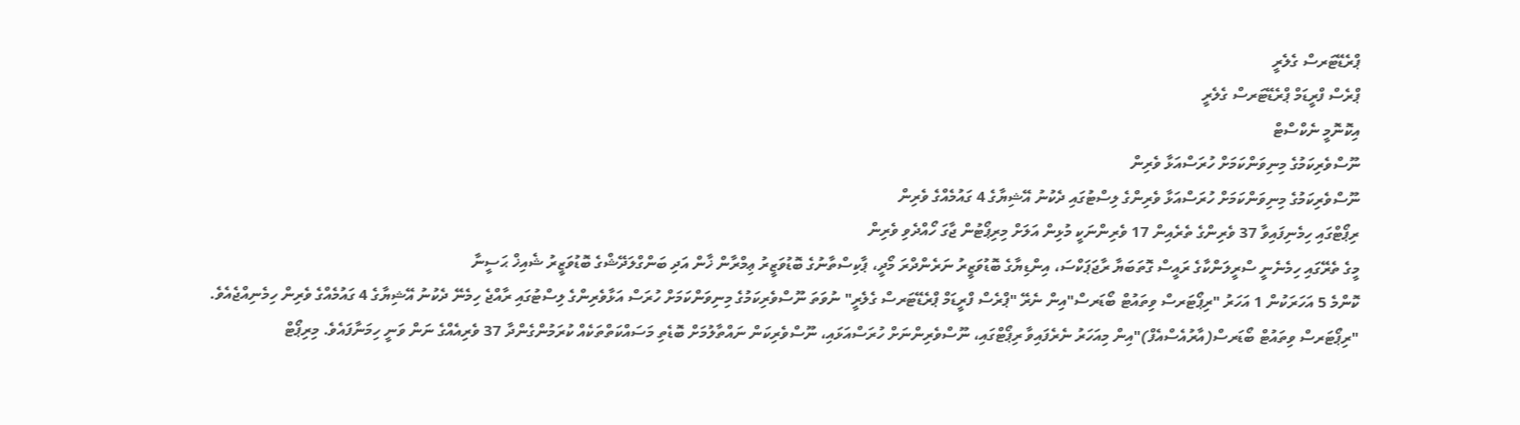ޕްރެޑޭޓަރސް ގެލެރީ
ޕްރެސް ފްރީޑަމް ޕްރެޑޭޓަރސް ގެލެރީ
އިކޮނޮމީ ނެކްސްޓް
ނޫސްވެރިކަމުގެ މިނިވަންކަމަށް ހުރަސްއަޅާ ވެރިން
ނޫސްވެރިކަމުގެ މިނިވަންކަމަށް ހުރަސްއަޅާ ވެރިންގެ ލިސްޓުގައި ދެކުނު އޭޝިޔާގެ 4 ގައުމެއްގެ ވެރިން
ރިޕޯޓްގައި ހިމެނިފައިވާ 37 ވެރިންގެ ތެރެއިން 17 ވެރިންނަކީ މުޅިން އަލަށް މިރިޕޯޓުން ޖާގަ ހޯއްދެވި ވެރިން
މީގެ ތެރޭގައި ހިމެނެނީ ސްރީލަންކާގެ ރައީސް ގޮތަބަޔާ ރާޖަޕަކްސަ، އިންޑިޔާގެ ބޮޑުވަޒީރު ނަރެންދްރަ މޯދީ، ޕާކިސްތާނުގެ ބޮޑުވަޒީރު ޢިމްރާން ޚާން އަދި ބަންގްލަދޭޝްގެ ބޮޑުވަޒީރު ޝެއިޚް ޙަސީނާ
ކޮންމެ 5 އަހަރަކުން 1 އަހަރު "ރިޕޯޓަރސް ވިތައުޓް ބޯޑަރސް"އިން ނެރޭ "ޕްރެސް ފްރީޑަމް ޕްރެޑޭޓަރސް ގެލެރީ" ނުވަތަ ނޫސްވެރިކަމުގެ މިނިވަންކަމަށް ހުރަސް އަޅާވެރިންގެ ލިސްޓުގައި ރާއްޖެ ހިމެނޭ ދެކުނު އޭޝިޔާގެ 4 ގައުމެއްގެ ވެރިން ހިމެނިއްޖެއެވެ.
"ރިޕޯޓަރސް ވިތައުޓް ބޯޑަރސް(އާރުއެސްއެފް)"އިން މިއަހަރު ނެރެފައިވާ ރިޕޯޓްގައި، ނޫސްވެރިންނަށް ހުރަސްއަޅައި، ނޫސްވެރިކަން ނައްތާލުމަށް ބޮޑެތި މަސައްކަތްތަކެއް ކުރަމުންގެންދާ 37 ވެރިއެއްގެ ނަން ވަނީ ހިމަނާފައެވެ. މިރިޕޯޓް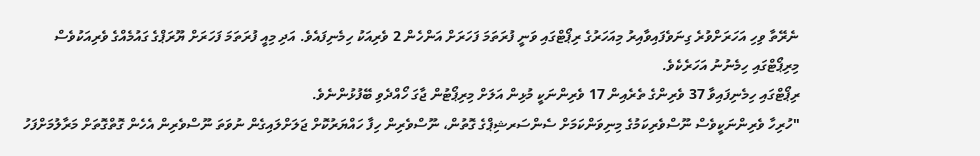ނެރޭތާ ވިހި އަހަރަށްވުރެ ގިނަވެފައިވާއިރު މިއަހަރުގެ ރިޕޯޓްގައި ވަނީ ފުރަތަމަ ފަހަރަށް އަންހެން 2 ވެރިއަކު ހިމެނިފައެވެ. އަދި މިއީ ފުރަތަމަ ފަހަރަށް ޔޫރަޕްގެ ގައުމެއްގެ ވެރިއަކުވެސް މިރިޕޯޓްގައި ހިމެނުނު އަހަރެކެވެ.
ރިޕޯޓްގައި ހިމެނިފައިވާ 37 ވެރިންގެ ތެރެއިން 17 ވެރިންނަކީ މުޅިން އަލަށް މިރިޕޯޓުން ޖާގަ ހޯއްދެވި ބޭފުޅުންނެވެ.
"ހުރިހާ ވެރިންނަކީވެސް ނޫސްވެރިކަމުގެ މިނިވަންކަމަށް ސެންސަރޝިޕްގެ ގޮތުން، ނޫސްވެރިން ހިފާ ހައްޔަރުކޮށް ޖަލަށްލައިގެން ނުވަތަ ނޫސްވެރިން އެހެން ގޮތްގޮތަށް މަރާލުމަށްފަހު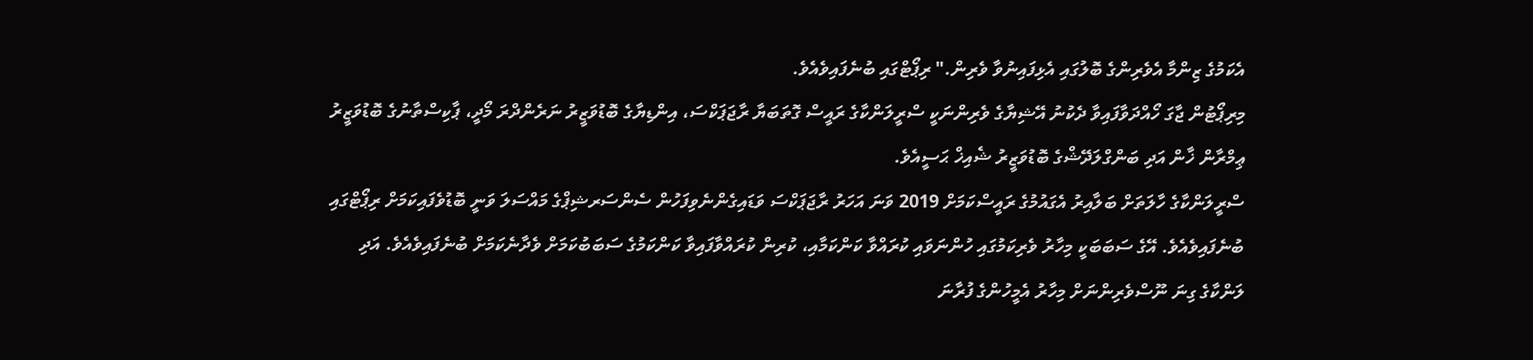އެކަމުގެ ޒިންމާ އެވެރިންގެ ބޮލުގައި އެޅިފައިނުވާ ވެރިން." ރިޕޯޓްގައި ބުނެފައިވެއެވެ.
މިރިޕޯޓުން ޖާގަ ހޯއްދަވާފައިވާ ދެކުނު އޭޝިޔާގެ ވެރިންނަކީ ސްރީލަންކާގެ ރައީސް ގޮތަބަޔާ ރާޖަޕަކްސަ، އިންޑިޔާގެ ބޮޑުވަޒީރު ނަރެންދްރަ މޯދީ، ޕާކިސްތާނުގެ ބޮޑުވަޒީރު ޢިމްރާން ޚާން އަދި ބަންގްލަދޭޝްގެ ބޮޑުވަޒީރު ޝެއިޚް ޙަސީއެވެ.
ސްރީލަންކާގެ ހާލަތަށް ބަލާއިރު އެގައުމުގެ ރައީސްކަމަށް 2019 ވަނަ އަހަރު ރާޖަޕަކްސަ ވަޑައިގެންނެވިފަހުން ސެންސަރޝިޕްގެ މައްސަލަ ވަނީ ބޮޑުވެފައިކަމަށް ރިޕޯޓްގައި ބުނެފައިވެއެވެ. އޭގެ ސަބަބަކީ މިހާރު ވެރިކަމުގައި ހުންނަވައި ކުރައްވާ ކަންކަމާއި، ކުރިން ކުރައްވާފައިވާ ކަންކަމުގެ ސަބަބުކަމަށް ވެދާނެކަމަށް ބުނެފައިވެއެވެ. އަދި ލަންކާގެ ގިނަ ނޫސްވެރިންނަށް މިހާރު އެމީހުންގެ ފުރާނަ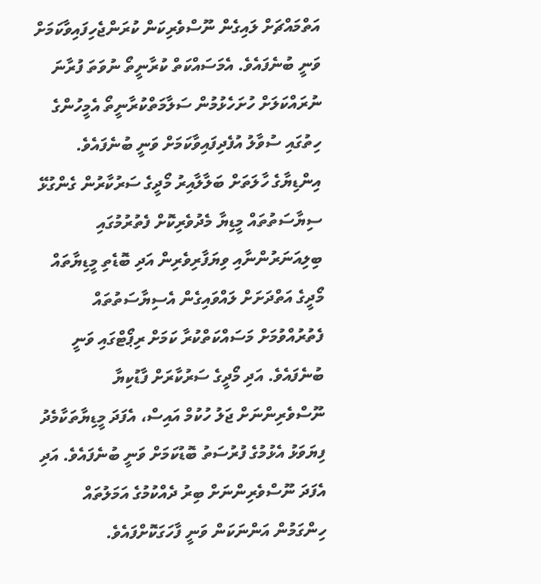އަތްމައްޗަށް ލައިގެން ނޫސްވެރިކަން ކުރަންޖެހިފައިވާކަމަށް ވަނީ ބުނެފައެވެ. އެމަސައްކަތް ކުރާނީތޯ ނުވަތަ ފުރާނަ ނުރައްކަލަށް ހުށަހެޅުމުން ސަލާމަތްކުރާނީތޯ އެމީހުންގެ ހިތުގައި ސުވާލު އުފެދިފައިވާކަމަށް ވަނީ ބުނެފައެވެ.
އިންޑިޔާގެ ހާލަތަށް ބަލާލާއިރު މޯދީގެ ސަރުކާރުން ގެންގުޅޭ ސިޔާސަތުތައް މީޑިޔާ މެދުވެރިކޮށް ފެތުރުމުގައި ބިލިއަނަރުންނާއި ވިޔަފާރިވެރިން އަދި ބޮޑެތި މީޑިޔާތައް މޯދީގެ އަތްދަށަށް ލައްވައިގެން އެސިޔާސަތުތައް ފެތުރުއްވުމަށް މަސައްކަތްކުރާ ކަމަށް ރިޕޯޓްގައި ވަނީ ބުނެފައެވެ. އަދި މޯދީގެ ސަރުކާރަށް ފާޑުކިޔާ ނޫސްވެރިންނަށް ޖަލު ހުކުމް އައިސް، އެފަދަ މީޑިޔާތަކާމެދު ފިޔަވަޅު އެޅުމުގެ ފުރުސަތު ބޮޑުކަމަށް ވަނީ ބުނެފައެވެ. އަދި އެފަދަ ނޫސްވެރިންނަށް ބިރު ދެއްކުމުގެ އަމަލުތައް ހިންގަމުން އަންނަކަން ވަނީ ފާހަގަކޮށްފައެވެ.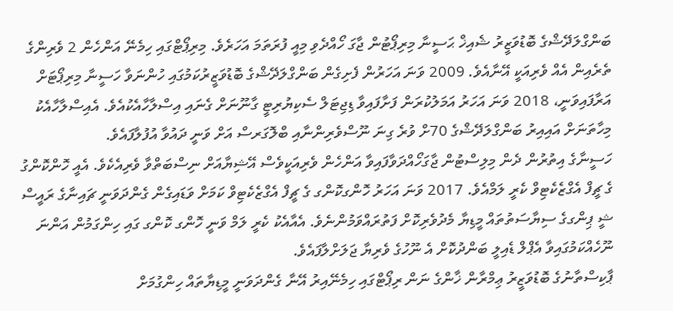ބަންގްލަދޭޝްގެ ބޮޑުވަޒީރު ޝެއިޚް ޙަސީނާ މިރިޕޯޓުން ޖާގަ ހޯއްދެވި މިއީ ފުރަތަމަ އަހަރެވެ. މިރިޕޯޓްގައި ހިމެނޭ އަންހެން 2 ވެރިންގެ ތެރެއިން އެއް ވެރިއަކީ އޭނާއެވެ. 2009 ވަނަ އަހަރުން ފެށިގެން ބަންގްލަދޭޝްގެ ބޮޑުވަޒީރުކަމުގައި ހުންނަވާ ހަސީނާ މިރިޕޯޓަށް އަރާފައިވަނީ، 2018 ވަނަ އަހަރު އަމަލުކުރަން ފަށާފައިވާ ޑިޖިޓަލް ސެކިޔުރިޓީ ގާނޫނަށް ގެނައި އިސްލާހާއެކުއެވެ. އެއިސްލާހާއެކު މިހާތަނަށް އައިއިރު ބަންގްލަދޭޝްގެ 70ށް ވުރެ ގިނަ ނޫސްވެރިންނާއި ބްލޮގަރސް އަށް ވަނީ ދައުވާ އުފުލާފައެވެ.
ހަސީނާގެ އިތުރުން ދެން މިލިސްޓުން ޖާގަހޯއްދަވާފައިވާ އަންހެން ވެރިއަކީވެސް އޭޝިޔާއަށް ނިސްބަތްވާ ވެރިއެކެވެ. އެއީ ހޮންކޮންގު ގެ ޗީފް އެގްޒެކެޓިވް ކެރީ ލަމްއެވެ. 2017 ވަނަ އަހަރު ހޮންގކޮންގ ގެ ޗީފް އެގްޒެކެޓިވް ކަމަށް ވަޑައިގެން ގެންދަވަނީ ޗައިނާގެ ރައީސް ޝީ ޕިންގގެ ސިޔާސަތުތައް މީޑިޔާ މެދުވެރިކޮށް ފަތުރައްވަމުންނެވެ. އެއާއެކު ކެރީ ލަމް ވަނީ ހޮންގ ކޮންގ ގައި ހިންގަމުން އަންނަ ނޫހެއްކަމުގައިވާ އެޕްލް ޑެއިލީ ބަންދުކޮށް އެ ނޫހުގެ ވެރިޔާ ޖަލަށްލާފައެވެ.
ޕާކިސްތާނުގެ ބޮޑުވަޒީރު ޢިމްރާން ޚާންގެ ނަން ރިޕޯޓްގައި ހިމެނޭއިރު އޭނާ ގެންދަވަނީ މީޑިޔާތައް ހިންގުމަށް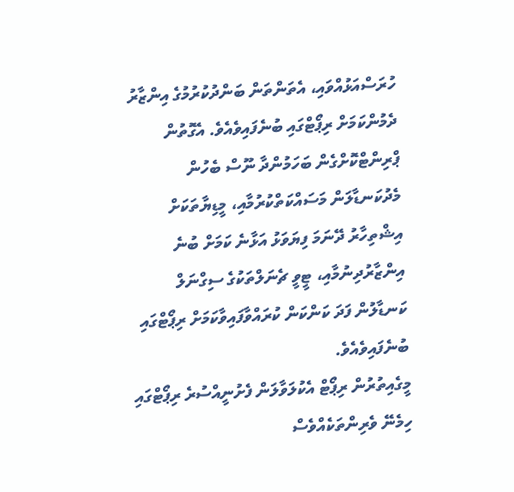ހުރަސްއަޅުއްވައި، އެތަންތަން ބަންދުކުރުމުގެ އިންޒާރު ދެމުންކަމަށް ރިޕޯޓްގައި ބުނެފައިވެއެވެ. އެގޮތުން ޕްރިންޓްކޮށްގެން ބަހަމުންދާ ނޫސް ބެހުން މެދުކަނޑާލަން މަސައްކަތްކުރުމާއި، މީޑިޔާތަކަށް އިޝްތިހާރު ދޭނަމަ ފިޔަވަޅު އަޅާނެ ކަމަށް ބުނެ އިންޒާރުދިނުމާއި، ޓީވީ ޗެނަލްތަކުގެ ސިގްނަލް ކަނޑާލުން ފަދަ ކަންކަން ކުރައްވާފައިވާކަމަށް ރިޕޯޓްގައި ބުނެފައިވެއެވެ.
މީގެއިތުރުން ރިޕޯޓް އެކުލަވާލަން ފެށުނީއްސުރެ ރިޕޯޓްގައި ހިމެނޭ ވެރިންތަކެއްވެސް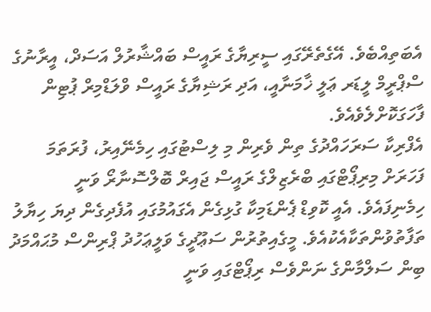އެބަތިއްބެވެ. އޭގެތެރޭގައި ސީރިޔާގެ ރައީސް ބައްޝާރުލް އަސަދް، އީރާނުގެ ސްޕްރީމް ލީޑަރ ޢަލީ ޚާމަނާއީ، އަދި ރަޝިޔާގެ ރައީސް ވްލަޑްމިރް ޕުޓިން ފާހަގަކޮށްލެވެއެވެ.
އެފްރިކާ ސަރަހައްދުގެ ތިން ވެރިން މި ލިސްޓުގައި ހިމެނޭއިރު، ފުރަތަމަ ފަހަރަށް މިރިޕޯޓްގައި ބްރެޒިލްގެ ރައީސް ޖައިރް ބޮލްސޮނާރޯ ވަނީ ހިމެނިފައެވެ. އެއީ ކޮވިޑް ޕެންޑަމިކާ ގުޅިގެން އެގައުމުގައި އުފެދިގެން ދިޔަ ހިޔާލު ތަފާތުވުންތަކާއެކުއެވެ. މީގެއިތުރުން ސަޢޫދީގެ ވަލީޢަހުދު ޕްރިންސް މުޙައްމަދު ބިން ސަލްމާންގެ ނަންވެސް ރިޕޯޓްގައި ވަނީ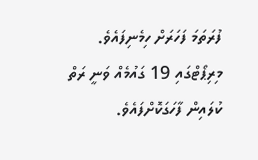ފުރަތަމަ ފަހަރަށް ހިމެނިފައެވެ.
މިރިޕޯޓްގައި 19 ގައުމެއް ވަނީ ރަތް ކުލައިން ފާހަގަކޮށްފައެވެ.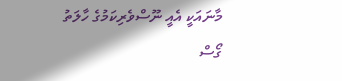މާނައަކީ އެއީ ނޫސްވެރިކަމުގެ ހާލަތު ގޯސް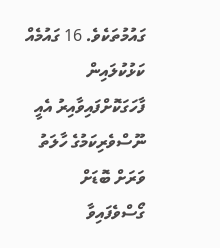ގައުމުތަކެވެ. 16 ގައުމެއް ކަޅުކުލައިން ފާހަގަކޮށްފައިވާއިރު އެއީ ނޫސްވެރިކަމުގެ ހާލަތު ވަރަށް ބޮޑަށް ގޯސްވެފައިވާ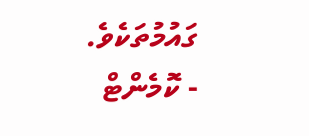ގައުމުތަކެވެ.
- ކޮމެންޓް